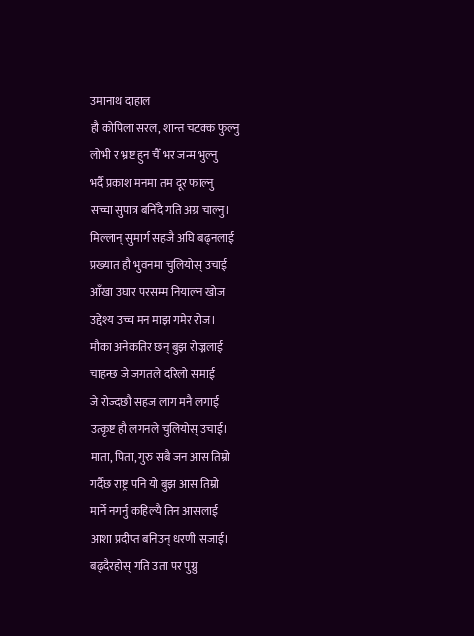उमानाथ दाहाल
हौ कोपिला सरल, शान्त चटक्क फुल्नु
लोभी र भ्रष्ट हुन चैँ भर जन्म भुल्नु
भर्दै प्रकाश मनमा तम दूर फाल्नु
सच्चा सुपात्र बनिँदै गति अग्र चाल्नु।
मिल्लान् सुमार्ग सहजै अघि बढ्नलाई
प्रख्यात हौ भुवनमा चुलियोस् उचाई
आँखा उघार परसम्म नियाल्न खोज
उद्देश्य उच्च मन माझ गमेर रोज।
मौका अनेकतिर छन् बुझ रोज्नलाई
चाहन्छ जे जगतले दरिलो समाई
जे रोज्दछौ सहज लाग मनै लगाई
उत्कृष्ट हौ लगनले चुलियोस् उचाई।
माता, पिता, गुरु सबै जन आस तिम्रो
गर्दैछ राष्ट्र पनि यो बुझ आस तिम्रो
मार्ने नगर्नु कहिल्यै तिन आसलाई
आशा प्रदीप्त बनिउन् धरणी सजाई।
बढ्दैरहोस् गति उता पर पुग्नु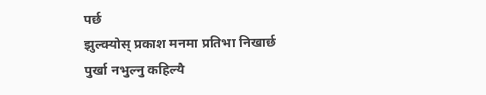पर्छ
झुल्क्योस् प्रकाश मनमा प्रतिभा निखार्छ
पुर्खा नभुल्नु कहिल्यै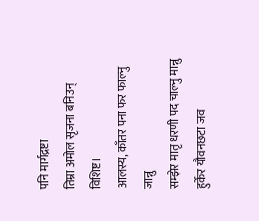पनि मार्गद्रष्टा
तिम्रा अमोल सृजना बनिउन् विशिष्ट।
आलस्य, काँतर पना फर फाल्नु जान्नु
सम्झेर मातृ धरणी पद चाल्नु मान्नु
हुर्केर यौवनछटा जव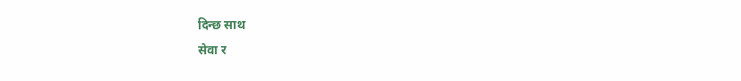दिन्छ साथ
सेवा र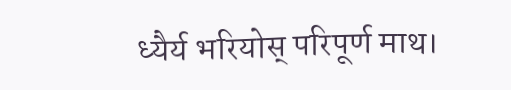ध्यैर्य भरियोस् परिपूर्ण माथ।